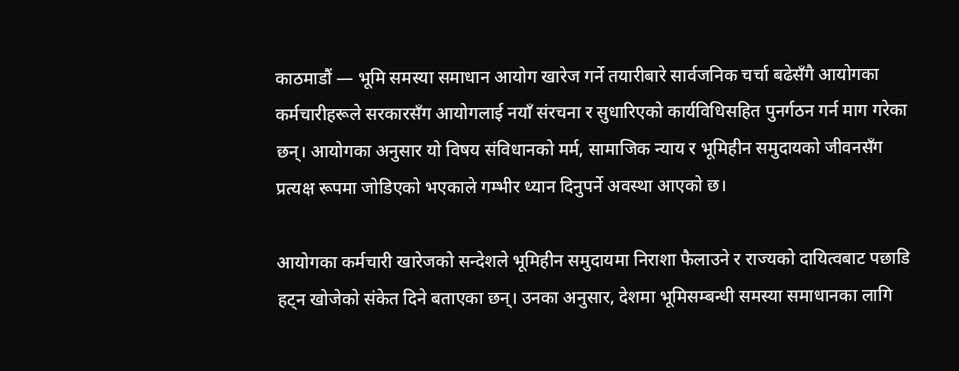काठमाडौं — भूमि समस्या समाधान आयोग खारेज गर्ने तयारीबारे सार्वजनिक चर्चा बढेसँगै आयोगका कर्मचारीहरूले सरकारसँग आयोगलाई नयाँ संरचना र सुधारिएको कार्यविधिसहित पुनर्गठन गर्न माग गरेका छन्। आयोगका अनुसार यो विषय संविधानको मर्म, सामाजिक न्याय र भूमिहीन समुदायको जीवनसँग प्रत्यक्ष रूपमा जोडिएको भएकाले गम्भीर ध्यान दिनुपर्ने अवस्था आएको छ।

आयोगका कर्मचारी खारेजको सन्देशले भूमिहीन समुदायमा निराशा फैलाउने र राज्यको दायित्वबाट पछाडि हट्न खोजेको संकेत दिने बताएका छन्। उनका अनुसार, देशमा भूमिसम्बन्धी समस्या समाधानका लागि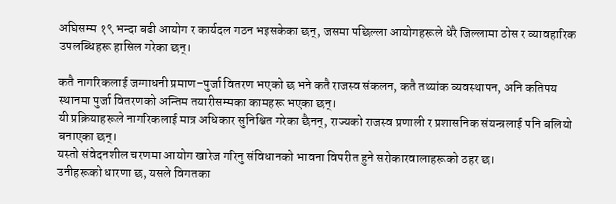अघिसम्म १९ भन्दा बढी आयोग र कार्यदल गठन भइसकेका छन्, जसमा पछिल्ला आयोगहरूले धेरै जिल्लामा ठोस र व्यावहारिक उपलब्धिहरू हासिल गरेका छन्।

कतै नागरिकलाई जग्गाधनी प्रमाण–पुर्जा वितरण भएको छ भने कतै राजस्व संकलन, कतै तथ्यांक व्यवस्थापन, अनि कतिपय स्थानमा पुर्जा वितरणको अन्तिम तयारीसम्मका कामहरू भएका छन्।
यी प्रक्रियाहरूले नागरिकलाई मात्र अधिकार सुनिश्चित गरेका छैनन्, राज्यको राजस्व प्रणाली र प्रशासनिक संयन्त्रलाई पनि बलियो बनाएका छन्।
यस्तो संवेदनशील चरणमा आयोग खारेज गरिनु संविधानको भावना विपरीत हुने सरोकारवालाहरूको ठहर छ।
उनीहरूको धारणा छ, यसले विगतका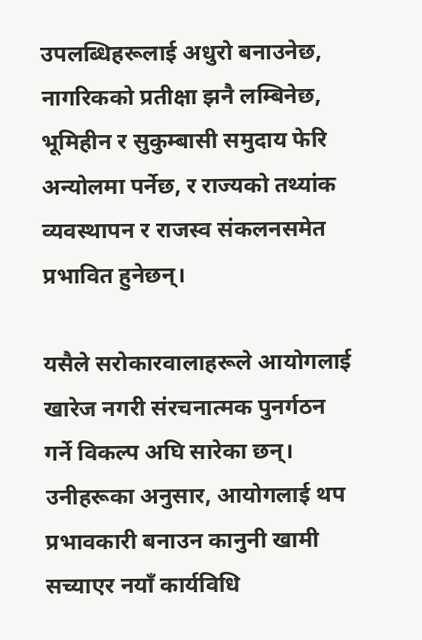उपलब्धिहरूलाई अधुरो बनाउनेछ, नागरिकको प्रतीक्षा झनै लम्बिनेछ, भूमिहीन र सुकुम्बासी समुदाय फेरि अन्योलमा पर्नेछ, र राज्यको तथ्यांक व्यवस्थापन र राजस्व संकलनसमेत प्रभावित हुनेछन्।

यसैले सरोकारवालाहरूले आयोगलाई खारेज नगरी संरचनात्मक पुनर्गठन गर्ने विकल्प अघि सारेका छन्।
उनीहरूका अनुसार, आयोगलाई थप प्रभावकारी बनाउन कानुनी खामी सच्याएर नयाँ कार्यविधि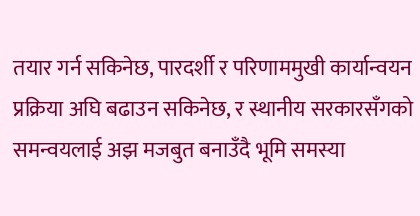तयार गर्न सकिनेछ, पारदर्शी र परिणाममुखी कार्यान्वयन प्रक्रिया अघि बढाउन सकिनेछ, र स्थानीय सरकारसँगको समन्वयलाई अझ मजबुत बनाउँदै भूमि समस्या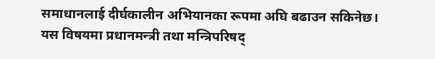समाधानलाई दीर्घकालीन अभियानका रूपमा अघि बढाउन सकिनेछ।
यस विषयमा प्रधानमन्त्री तथा मन्त्रिपरिषद्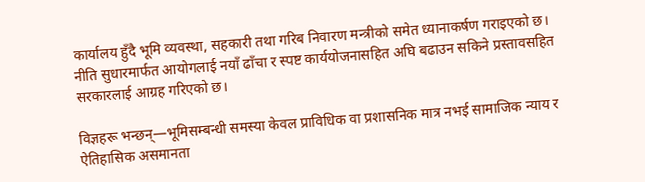कार्यालय हुँदै भूमि व्यवस्था, सहकारी तथा गरिब निवारण मन्त्रीको समेत ध्यानाकर्षण गराइएको छ। नीति सुधारमार्फत आयोगलाई नयाँ ढाँचा र स्पष्ट कार्ययोजनासहित अघि बढाउन सकिने प्रस्तावसहित सरकारलाई आग्रह गरिएको छ।

विज्ञहरू भन्छन्—भूमिसम्बन्धी समस्या केवल प्राविधिक वा प्रशासनिक मात्र नभई सामाजिक न्याय र ऐतिहासिक असमानता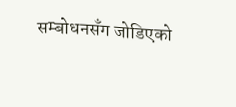सम्बोधनसँग जोडिएको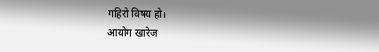गहिरो विषय हो।
आयोग खारेज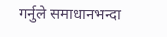गर्नुले समाधानभन्दा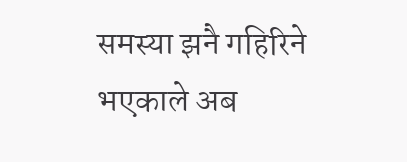समस्या झनै गहिरिने भएकाले अब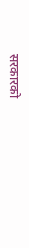सरकारको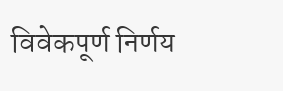विवेकपूर्ण निर्णय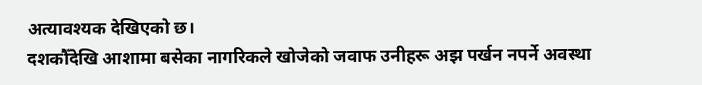अत्यावश्यक देखिएको छ।
दशकौँदेखि आशामा बसेका नागरिकले खोजेको जवाफ उनीहरू अझ पर्खन नपर्ने अवस्था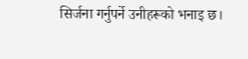सिर्जना गर्नुपर्ने उनीहरूको भनाइ छ।